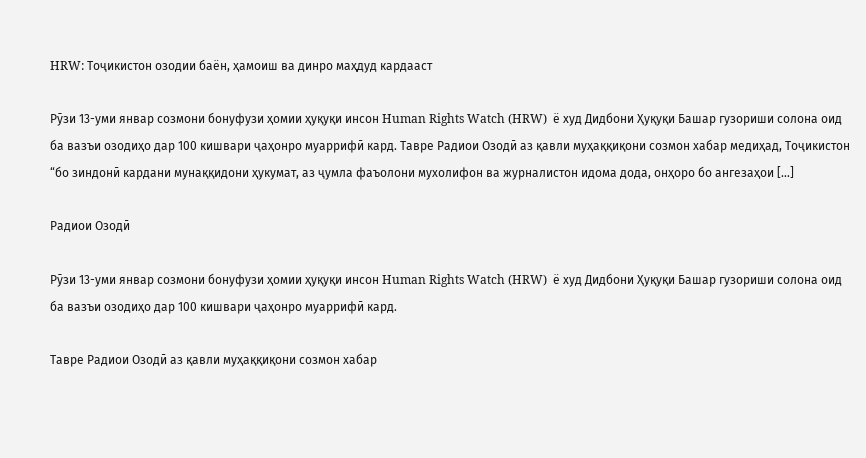HRW: Тоҷикистон озодии баён, ҳамоиш ва динро маҳдуд кардааст

Рӯзи 13-уми январ созмони бонуфузи ҳомии ҳуқуқи инсон Human Rights Watch (HRW)  ё худ Дидбони Ҳуқуқи Башар гузориши солона оид ба вазъи озодиҳо дар 100 кишвари ҷаҳонро муаррифӣ кард. Тавре Радиои Озодӣ аз қавли муҳаққиқони созмон хабар медиҳад, Тоҷикистон “бо зиндонӣ кардани мунаққидони ҳукумат, аз ҷумла фаъолони мухолифон ва журналистон идома дода, онҳоро бо ангезаҳои […]

Радиои Озодӣ

Рӯзи 13-уми январ созмони бонуфузи ҳомии ҳуқуқи инсон Human Rights Watch (HRW)  ё худ Дидбони Ҳуқуқи Башар гузориши солона оид ба вазъи озодиҳо дар 100 кишвари ҷаҳонро муаррифӣ кард.

Тавре Радиои Озодӣ аз қавли муҳаққиқони созмон хабар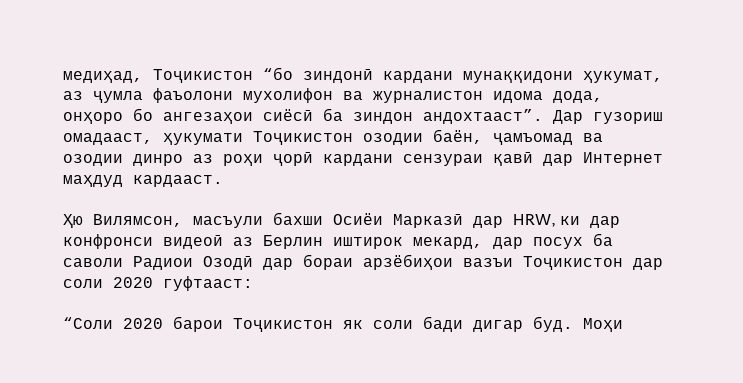медиҳад, Тоҷикистон “бо зиндонӣ кардани мунаққидони ҳукумат, аз ҷумла фаъолони мухолифон ва журналистон идома дода, онҳоро бо ангезаҳои сиёсӣ ба зиндон андохтааст”. Дар гузориш омадааст, ҳукумати Тоҷикистон озодии баён, ҷамъомад ва озодии динро аз роҳи ҷорӣ кардани сензураи қавӣ дар Интернет маҳдуд кардааст.

Ҳю Вилямсон, масъули бахши Осиёи Марказӣ дар HRW, ки дар конфронси видеоӣ аз Берлин иштирок мекард, дар посух ба саволи Радиои Озодӣ дар бораи арзёбиҳои вазъи Тоҷикистон дар соли 2020 гуфтааст:

“Соли 2020 барои Тоҷикистон як соли бади дигар буд. Моҳи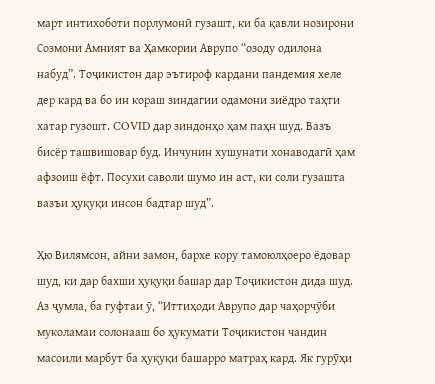март интихоботи порлумонӣ гузашт, ки ба қавли нозирони Созмони Амният ва Ҳамкории Аврупо “озоду одилона набуд”. Тоҷикистон дар эътироф кардани пандемия хеле дер кард ва бо ин кораш зиндагии одамони зиёдро таҳти хатар гузошт. COVID дар зиндонҳо ҳам паҳн шуд. Вазъ бисёр ташвишовар буд. Инчунин хушунати хонаводагӣ ҳам афзоиш ёфт. Посухи саволи шумо ин аст, ки соли гузашта вазъи ҳуқуқи инсон бадтар шуд”.

Ҳю Вилямсон, айни замон, бархе кору тамоюлҳоеро ёдовар шуд, ки дар бахши ҳуқуқи башар дар Тоҷикистон дида шуд. Аз ҷумла, ба гуфтаи ӯ, “Иттиҳоди Аврупо дар чаҳорчӯби муколамаи солонааш бо ҳукумати Тоҷикистон чандин масоили марбут ба ҳуқуқи башарро матраҳ кард. Як гурӯҳи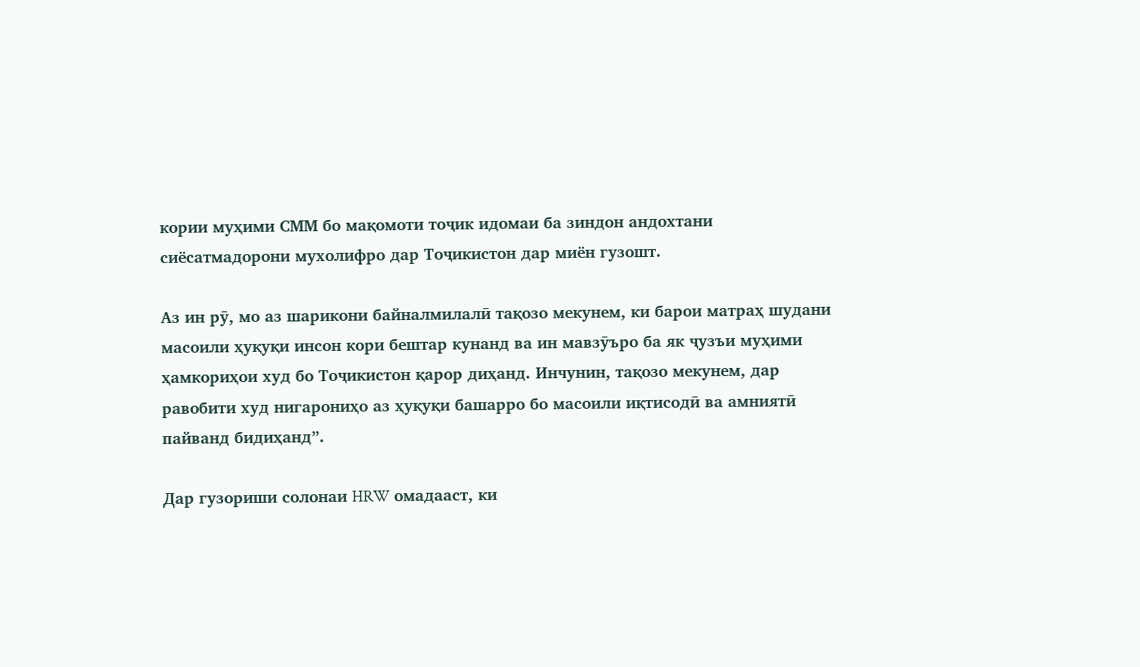кории муҳими СММ бо мақомоти тоҷик идомаи ба зиндон андохтани сиёсатмадорони мухолифро дар Тоҷикистон дар миён гузошт.

Аз ин рӯ, мо аз шарикони байналмилалӣ тақозо мекунем, ки барои матраҳ шудани масоили ҳуқуқи инсон кори бештар кунанд ва ин мавзӯъро ба як ҷузъи муҳими ҳамкориҳои худ бо Тоҷикистон қарор диҳанд. Инчунин, тақозо мекунем, дар равобити худ нигарониҳо аз ҳуқуқи башарро бо масоили иқтисодӣ ва амниятӣ пайванд бидиҳанд”.

Дар гузориши солонаи HRW омадааст, ки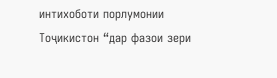интихоботи порлумонии Тоҷикистон “дар фазои зери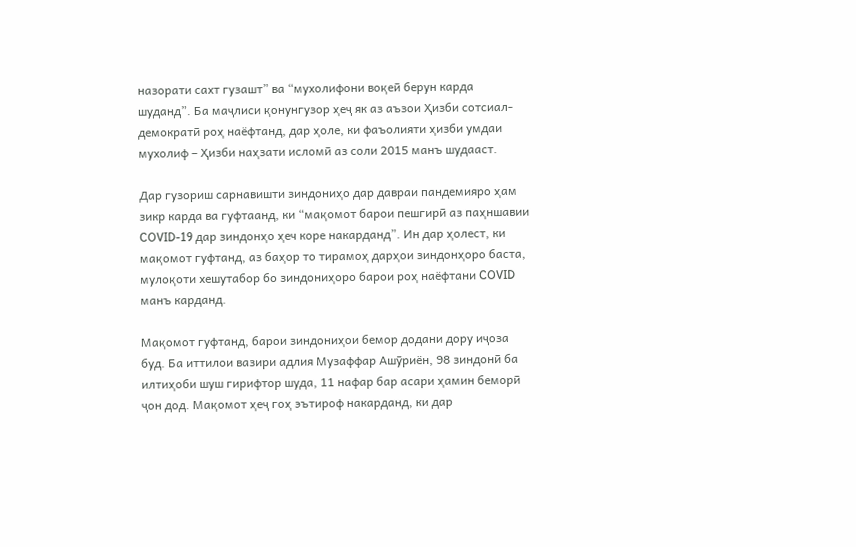назорати сахт гузашт” ва “мухолифони воқеӣ берун карда шуданд”. Ба маҷлиси қонунгузор ҳеҷ як аз аъзои Ҳизби сотсиал-демократӣ роҳ наёфтанд, дар ҳоле, ки фаъолияти ҳизби умдаи мухолиф – Ҳизби наҳзати исломӣ аз соли 2015 манъ шудааст.

Дар гузориш сарнавишти зиндониҳо дар давраи пандемияро ҳам зикр карда ва гуфтаанд, ки “мақомот барои пешгирӣ аз паҳншавии COVID-19 дар зиндонҳо ҳеч коре накарданд”. Ин дар ҳолест, ки мақомот гуфтанд, аз баҳор то тирамоҳ дарҳои зиндонҳоро баста, мулоқоти хешутабор бо зиндониҳоро барои роҳ наёфтани COVID манъ карданд.

Мақомот гуфтанд, барои зиндониҳои бемор додани дору иҷоза буд. Ба иттилои вазири адлия Музаффар Ашӯриён, 98 зиндонӣ ба илтиҳоби шуш гирифтор шуда, 11 нафар бар асари ҳамин беморӣ ҷон дод. Мақомот ҳеҷ гоҳ эътироф накарданд, ки дар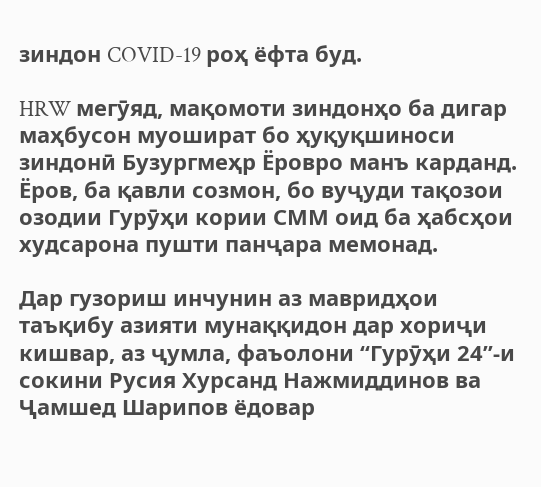зиндон COVID-19 роҳ ёфта буд.

HRW мегӯяд, мақомоти зиндонҳо ба дигар маҳбусон муошират бо ҳуқуқшиноси зиндонӣ Бузургмеҳр Ёровро манъ карданд. Ёров, ба қавли созмон, бо вуҷуди тақозои озодии Гурӯҳи кории СММ оид ба ҳабсҳои худсарона пушти панҷара мемонад.

Дар гузориш инчунин аз мавридҳои таъқибу азияти мунаққидон дар хориҷи кишвар, аз ҷумла, фаъолони “Гурӯҳи 24”-и сокини Русия Хурсанд Нажмиддинов ва Ҷамшед Шарипов ёдовар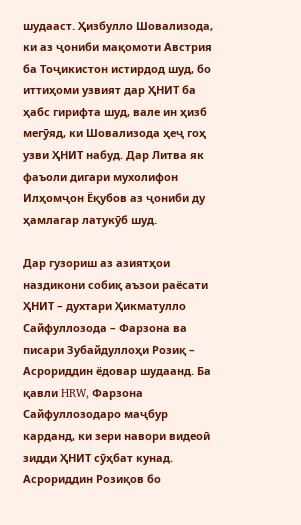шудааст. Ҳизбулло Шовализода, ки аз ҷониби мақомоти Австрия ба Тоҷикистон истирдод шуд, бо иттиҳоми узвият дар ҲНИТ ба ҳабс гирифта шуд, вале ин ҳизб мегӯяд, ки Шовализода ҳеҷ гоҳ узви ҲНИТ набуд. Дар Литва як фаъоли дигари мухолифон Илҳомҷон Ёқубов аз ҷониби ду ҳамлагар латукӯб шуд.

Дар гузориш аз азиятҳои наздикони собиқ аъзои раёсати ҲНИТ – духтари Ҳикматулло Сайфуллозода – Фарзона ва писари Зубайдуллоҳи Розиқ – Асрориддин ёдовар шудаанд. Ба қавли HRW, Фарзона Сайфуллозодаро маҷбур карданд, ки зери навори видеоӣ зидди ҲНИТ сӯҳбат кунад. Асрориддин Розиқов бо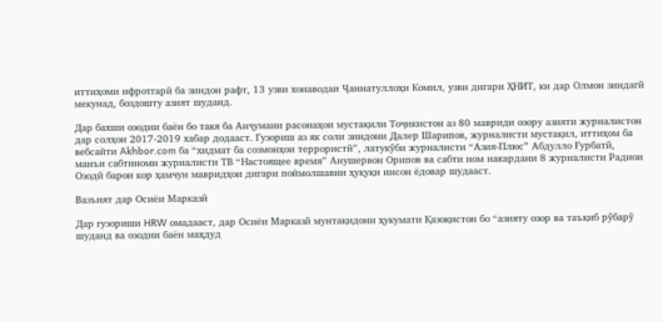иттиҳоми ифротгарӣ ба зиндон рафт, 13 узви хонаводаи Ҷаннатуллоҳи Комил, узви дигари ҲНИТ, ки дар Олмон зиндагӣ мекунад, боздошту азият шуданд.

Дар бахши озодии баён бо такя ба Анҷумани расонаҳои мустақили Тоҷикистон аз 80 мавриди озору азияти журналистон дар солҳои 2017-2019 хабар додааст. Гузориш аз як соли зиндони Далер Шарипов, журналисти мустақил, иттиҳом ба вебсайти Akhbor.com ба “хидмат ба созмонҳои террористӣ”, латукӯби журналисти “Азия-Плюс” Абдулло Ғурбатӣ, манъи сабтиноми журналисти ТВ “Настоящее время” Анушервон Орипов ва сабти ном накардани 8 журналисти Радиои Озодӣ барои кор ҳамчун мавридҳои дигари поймолшавии ҳуқуқи инсон ёдовар шудааст.

Вазъият дар Осиёи Марказӣ

Дар гузориши HRW омадааст, дар Осиёи Марказӣ мунтақидони ҳукумати Қазоқистон бо “азияту озор ва таъқиб рӯбарӯ шуданд ва озодии баён маҳдуд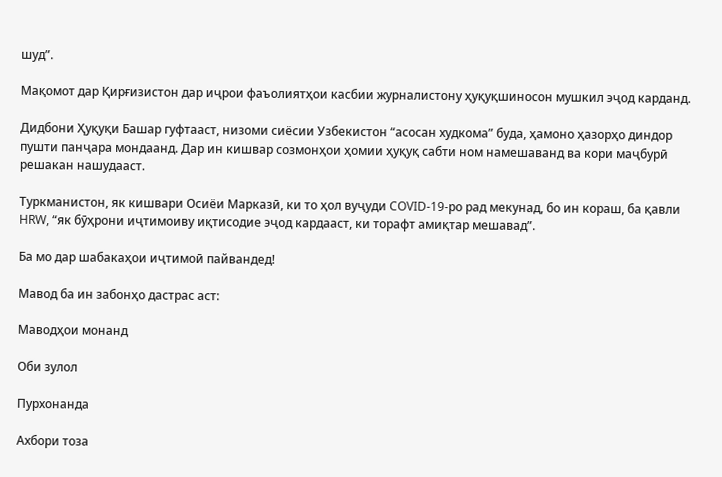шуд”.

Мақомот дар Қирғизистон дар иҷрои фаъолиятҳои касбии журналистону ҳуқуқшиносон мушкил эҷод карданд.

Дидбони Ҳуқуқи Башар гуфтааст, низоми сиёсии Узбекистон “асосан худкома” буда, ҳамоно ҳазорҳо диндор пушти панҷара мондаанд. Дар ин кишвар созмонҳои ҳомии ҳуқуқ сабти ном намешаванд ва кори маҷбурӣ решакан нашудааст.

Туркманистон, як кишвари Осиёи Марказӣ, ки то ҳол вуҷуди COVID-19-ро рад мекунад, бо ин кораш, ба қавли HRW, “як бӯҳрони иҷтимоиву иқтисодие эҷод кардааст, ки торафт амиқтар мешавад”.

Ба мо дар шабакаҳои иҷтимоӣ пайвандед!

Мавод ба ин забонҳо дастрас аст:

Маводҳои монанд

Оби зулол

Пурхонанда

Ахбори тоза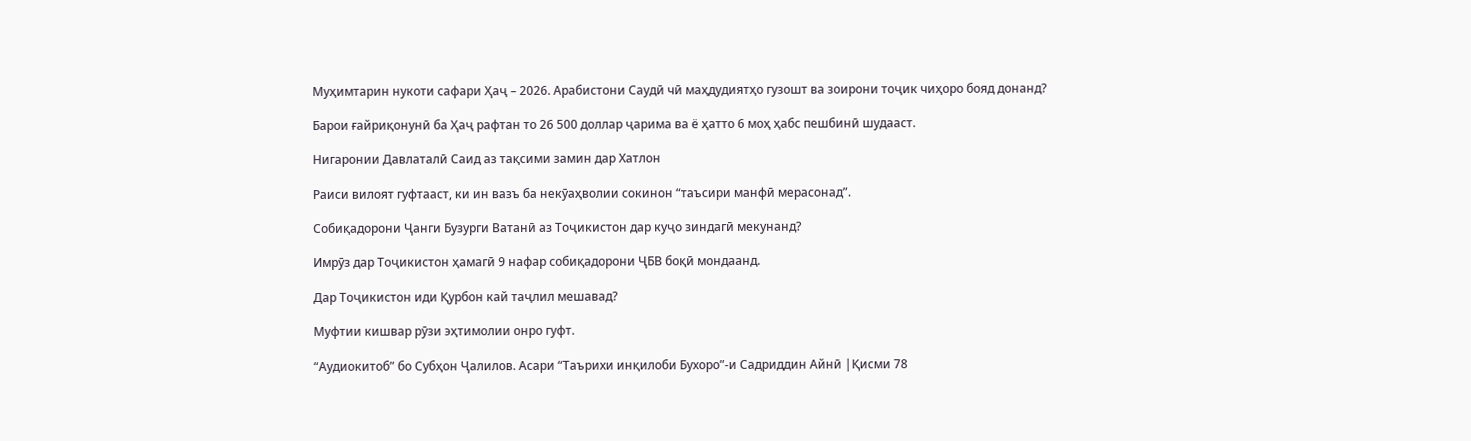Муҳимтарин нукоти сафари Ҳаҷ – 2026. Арабистони Саудӣ чӣ маҳдудиятҳо гузошт ва зоирони тоҷик чиҳоро бояд донанд?

Барои ғайриқонунӣ ба Ҳаҷ рафтан то 26 500 доллар ҷарима ва ё ҳатто 6 моҳ ҳабс пешбинӣ шудааст.

Нигаронии Давлаталӣ Саид аз тақсими замин дар Хатлон

Раиси вилоят гуфтааст, ки ин вазъ ба некӯаҳволии сокинон “таъсири манфӣ мерасонад”.

Собиқадорони Ҷанги Бузурги Ватанӣ аз Тоҷикистон дар куҷо зиндагӣ мекунанд?

Имрӯз дар Тоҷикистон ҳамагӣ 9 нафар собиқадорони ҶБВ боқӣ мондаанд.

Дар Тоҷикистон иди Қурбон кай таҷлил мешавад?

Муфтии кишвар рӯзи эҳтимолии онро гуфт.

“Аудиокитоб” бо Субҳон Ҷалилов. Асари “Таърихи инқилоби Бухоро”-и Садриддин Айнӣ |Қисми 78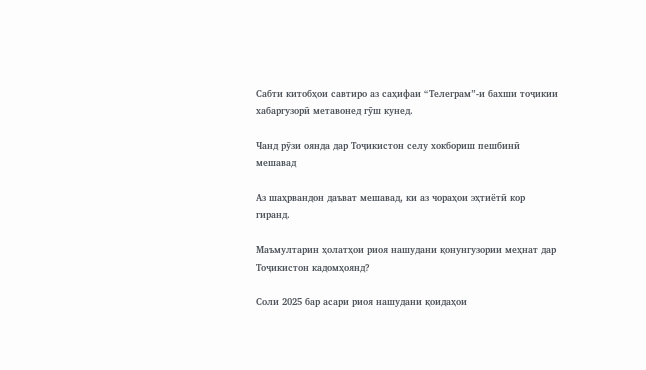Cабти китобҳои савтиро аз саҳифаи “Телеграм”-и бахши тоҷикии хабаргузорӣ метавонед гӯш кунед.

Чанд рӯзи оянда дар Тоҷикистон селу хокбориш пешбинӣ мешавад

Аз шаҳрвандон даъват мешавад, ки аз чораҳои эҳтиётӣ кор гиранд.

Маъмултарин ҳолатҳои риоя нашудани қонунгузории меҳнат дар Тоҷикистон кадомҳоянд?

Соли 2025 бар асари риоя нашудани қоидаҳои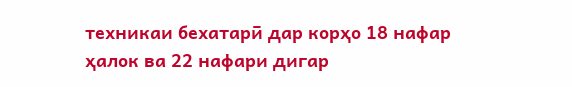техникаи бехатарӣ дар корҳо 18 нафар ҳалок ва 22 нафари дигар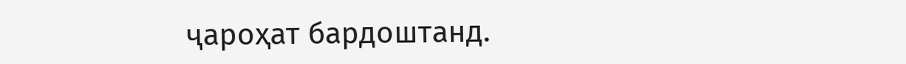ҷароҳат бардоштанд.